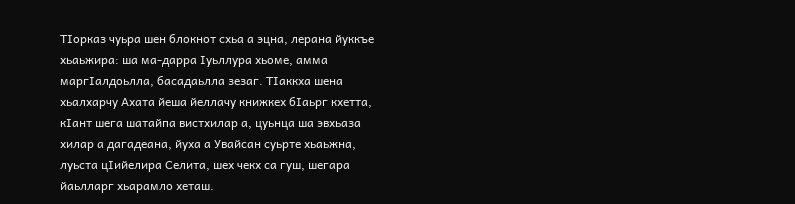ТIорказ чуьра шен блокнот схьа а эцна, лерана йуккъе хьаьжира: ша ма-дарра Iуьллура хьоме, амма маргIалдоьлла, басадаьлла зезаг. ТIаккха шена хьалхарчу Ахата йеша йеллачу книжкех бIаьрг кхетта, кIант шега шатайпа вистхилар а, цуьнца ша эвхьаза хилар а дагадеана, йуха а Увайсан суьрте хьаьжна, луьста цIийелира Селита, шех чекх са гуш, шегара йаьлларг хьарамло хеташ.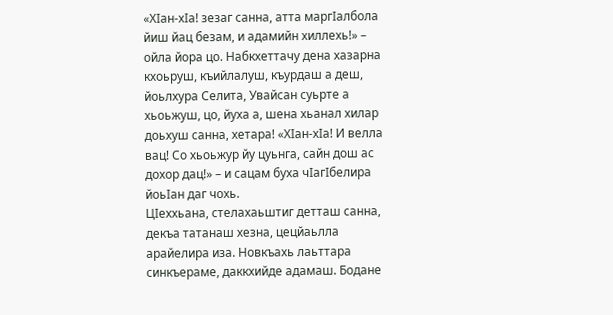«ХIан-хIа! зезаг санна, атта маргIалбола йиш йац безам, и адамийн хиллехь!» – ойла йора цо. Набкхеттачу дена хазарна кхоьруш, къийлалуш, къурдаш а деш, йоьлхура Селита, Увайсан суьрте а хьоьжуш, цо, йуха а, шена хьанал хилар доьхуш санна, хетара! «ХIан-хIа! И велла вац! Со хьоьжур йу цуьнга, сайн дош ас дохор дац!» – и сацам буха чIагIбелира йоьIан даг чохь.
ЦIеххьана, стелахаьштиг детташ санна, декъа татанаш хезна, цецйаьлла арайелира иза. Новкъахь лаьттара синкъераме, даккхийде адамаш. Бодане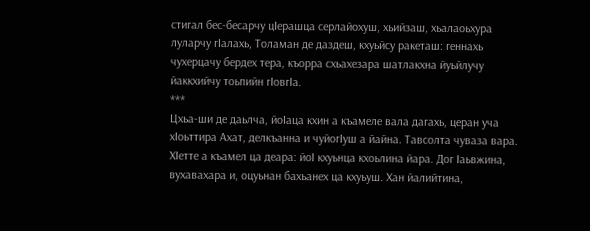стигал бес-бесарчу цIерашца серлайохуш, хьийзаш, хьалаоьхура луларчу гIалахь, Толаман де даздеш, кхуьйсу ракеташ: геннахь чухерцачу бердех тера, къорра схьахезара шатлакхна йуьйлучу йаккхийчу тоьпийн гIовгIа.
***
Цхьа-ши де даьлча, йоIаца кхин а къамеле вала дагахь, церан уча хIоьттира Ахат, делкъанна и чуйогIуш а йайна. Тавсолта чуваза вара. ХIетте а къамел ца деара: йоI кхуьнца кхоьлина йара. Дог Iаьвжина, вухавахара и, оцуьнан бахьанех ца кхуьуш. Хан йалийтина,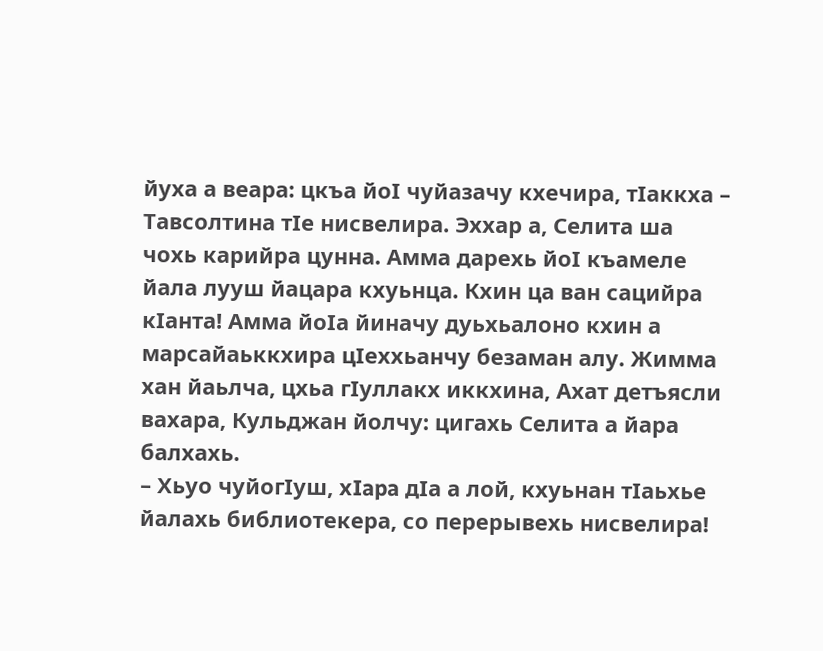йуха а веара: цкъа йоI чуйазачу кхечира, тIаккха – Тавсолтина тIе нисвелира. Эххар а, Селита ша чохь карийра цунна. Амма дарехь йоI къамеле йала лууш йацара кхуьнца. Кхин ца ван сацийра кIанта! Амма йоIа йиначу дуьхьалоно кхин а марсайаьккхира цIеххьанчу безаман алу. Жимма хан йаьлча, цхьа гIуллакх иккхина, Ахат детъясли вахара, Кульджан йолчу: цигахь Селита а йара балхахь.
– Хьуо чуйогIуш, хIapa дIа а лой, кхуьнан тIаьхье йалахь библиотекера, со перерывехь нисвелира!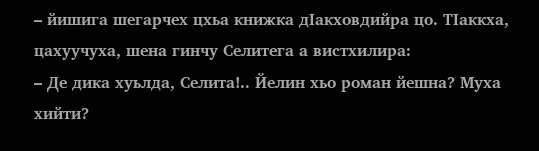– йишига шегарчех цхьа книжка дIакховдийра цо. ТIаккха, цахуучуха, шена гинчу Селитега а вистхилира:
– Де дика хуьлда, Селита!.. Йелин хьо роман йешна? Муха хийти?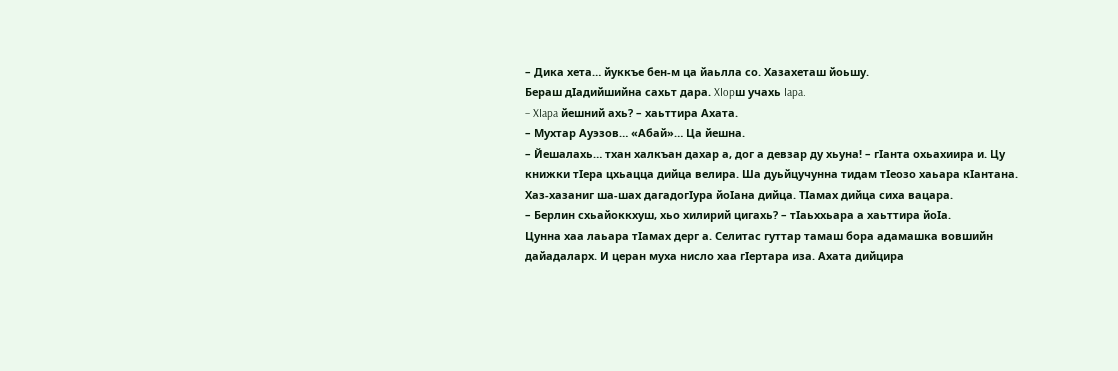– Дика хета… йуккъе бен-м ца йаьлла со. Хазахеташ йоьшу.
Бераш дIадийшийна сахьт дара. XIopш учахь Iapa.
– XIapa йешний ахь? – хаьттира Ахата.
– Мухтар Ауэзов… «Абай»… Ца йешна.
– Йешалахь… тхан халкъан дахар а, дог а девзар ду хьуна! – гIанта охьахиира и. Цу книжки тIера цхьацца дийца велира. Ша дуьйцучунна тидам тIеозо хаьара кIантана. Хаз-хазаниг ша-шах дагадогIура йоIана дийца. ТIамах дийца cиxa вацара.
– Берлин схьайоккхуш, хьо хилирий цигахь? – тIаьххьара а хаьттира йоIа.
Цунна хаа лаьара тIамах дерг а. Селитас гуттар тамаш бора адамашка вовшийн дайадаларх. И церан муха нисло хаа гIертара иза. Ахата дийцира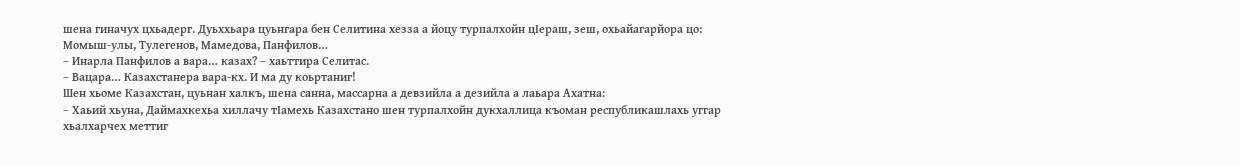шена гиначух цхьадерг. Дуьххьара цуьнгара бен Селитина хезза а йоцу турпалхойн цIераш, зеш, охьайагарйора цо: Момыш-улы, Тулегенов, Мамедова, Панфилов…
– Инарла Панфилов а вара… казах? – хаьттира Селитас.
– Вацара… Казахстанера вара-кх. И ма ду коьртаниг!
Шен хьоме Казахстан, цуьнан халкъ, шена санна, массарна а девзийла а дезийла а лаьара Ахатна:
– Хаьий хьуна, Даймахкехьа хиллачу тIамехь Казахстано шен турпалхойн дукхаллица къоман республикашлахь уггар хьалхарчех меттиг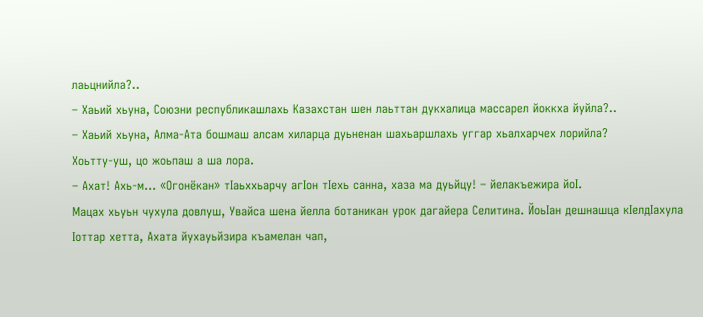лаьцнийла?..
– Хаьий хьуна, Союзни республикашлахь Казахстан шен лаьттан дукхалица массарел йоккха йуйла?..
– Хаьий хьуна, Алма-Ата бошмаш алсам хиларца дуьненан шахьаршлахь уггар хьалхарчех лорийла?
Хоьтту-уш, цо жоьпаш а ша лора.
– Ахат! Ахь-м… «Огонёкан» тIаьххьарчу агIон тIехь санна, хаза ма дуьйцу! – йелакъежира йоI.
Мацах хьуьн чухула довлуш, Увайса шена йелла ботаникан урок дагайера Селитина. ЙоьIан дешнашца кIелдIахула Iоттар хетта, Ахата йухауьйзира къамелан чап,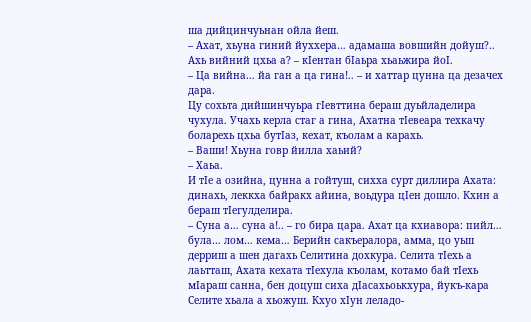ша дийцинчуьнан ойла йеш.
– Ахат, хьуна гиний йуххера… адамаша вовшийн дойуш?.. Ахь вийний цхьа а? – кIентан бIаьра хьаьжира йоI.
– Ца вийна… йа ган а ца гина!.. – и хаттар цунна ца дезачех дара.
Цу сохьта дийшинчуьра гIевттина бераш дуьйладелира чухула. Учахь керла стаг а гина, Ахатна тIевеара техкачу боларехь цхьа бутIаз, кехат, къолам а карахь.
– Ваши! Хьуна говр йилла хаьий?
– Хаьа.
И тIе а озийна, цунна а гойтуш, сихха сурт диллира Ахата: динахь, леккха байракх айина, воьдура цIен дошло. Кхин а бераш тIегулделира.
– Суна а… суна а!.. – го бира цара. Ахат ца кхиавора: пийл… була… лом… кема… Берийн сакъералора, амма, цо уьш дерриш а шен дагахь Селитина дохкура. Селита тIехь а лаьтташ, Ахата кехата тIехула къолам, котамо бай тIехь мIараш санна, бен доцуш сиха дIасахьоькхура, йукъ-кара Селите хьала а хьожуш. Кхуо хIун леладо-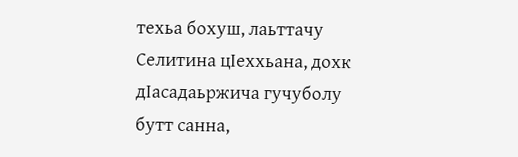техьа бохуш, лаьттачу Селитина цIеххьана, дохк дIасадаьржича гучуболу бутт санна,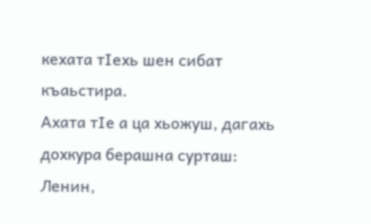кехата тIехь шен сибат къаьстира.
Ахата тIе а ца хьожуш, дагахь дохкура берашна сурташ: Ленин,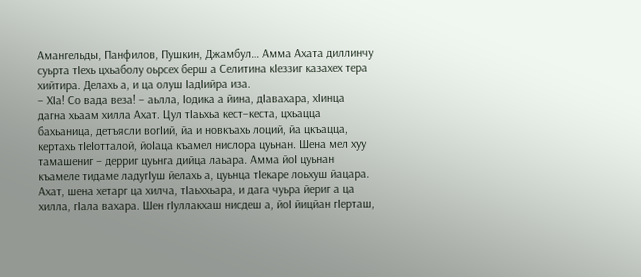Амангельды, Панфилов, Пушкин, Джамбул… Амма Ахата диллинчу суьрта тIехь цхьаболу оьрсех берш а Селитина кIеззиг казахех тера хийтира. Делахь а, и ца олуш IадIийра иза.
– ХIа! Со вада веза! – аьлла, Iодика а йина, дIавахара, хIинца дагна хьаам хилла Ахат. Цул тIаьхьа кест–кеста, цхьацца бахьаница, детъясли вогIий, йа и новкъахь лоций, йа цкъацца, кертахь тIеIотталой, йоIаца къамел нислора цуьнан. Шена мел хуу тамашениг – дерриг цуьнга дийца лаьара. Амма йоI цуьнан къамеле тидаме ладугIуш йелахь а, цуьнца тIекаре лоьхуш йацара.
Ахат, шена хетарг ца хилча, тIаьххьара, и дага чуьра йериг а ца хилла, гIала вахара. Шен гIуллакхаш нисдеш а, йоI йицйан гIерташ,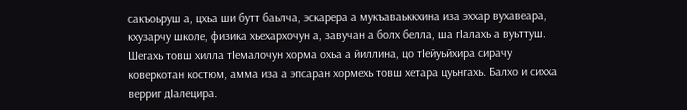сакъоьруш а, цхьа ши бутт баьлча, эскарера а мукъаваьккхина иза эххар вухавеара, кхузарчу школе, физика хьехархочун а, завучан а болх белла, ша гIалахь а вуьттуш. Шегахь товш хилла тIемалочун хорма охьа а йиллина, цо тIейуьйхира сирачу коверкотан костюм, амма иза а эпсаран хормехь товш хетара цуьнгахь. Балхо и сихха верриг дIалецира.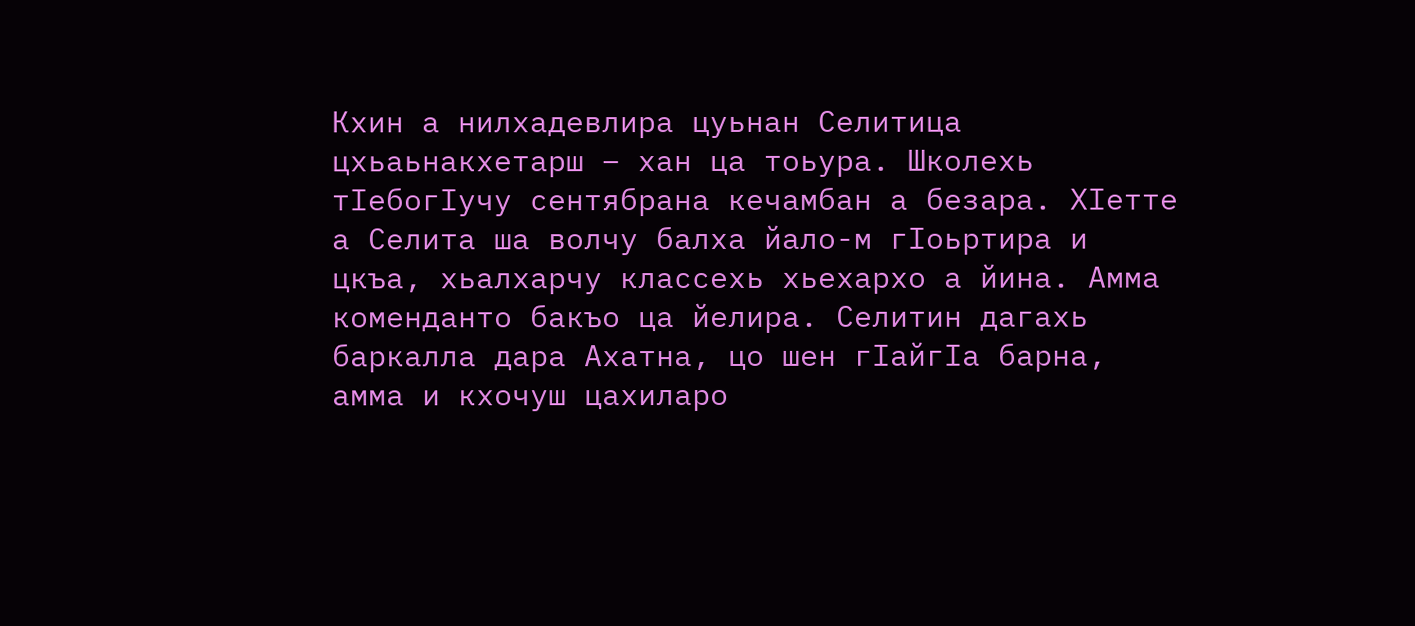Кхин а нилхадевлира цуьнан Селитица цхьаьнакхетарш – хан ца тоьура. Школехь тIебогIучу сентябрана кечамбан а безара. ХIетте а Селита ша волчу балха йало-м гIоьртира и цкъа, хьалхарчу классехь хьехархо а йина. Амма коменданто бакъо ца йелира. Селитин дагахь баркалла дара Ахатна, цо шен гIайгIа барна, амма и кхочуш цахиларо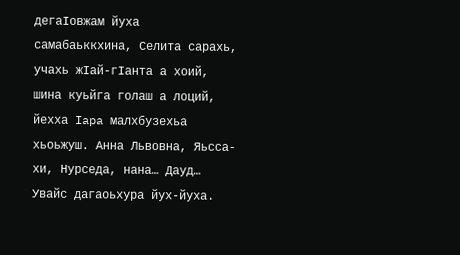дегаIовжам йуха самабаьккхина, Селита сарахь, учахь жIай-гIанта а хоий, шина куьйга голаш а лоций, йехха Iapa малхбузехьа хьоьжуш. Анна Львовна, Яьсса- хи, Нурседа, нана… Дауд… Увайс дагаоьхура йух-йуха.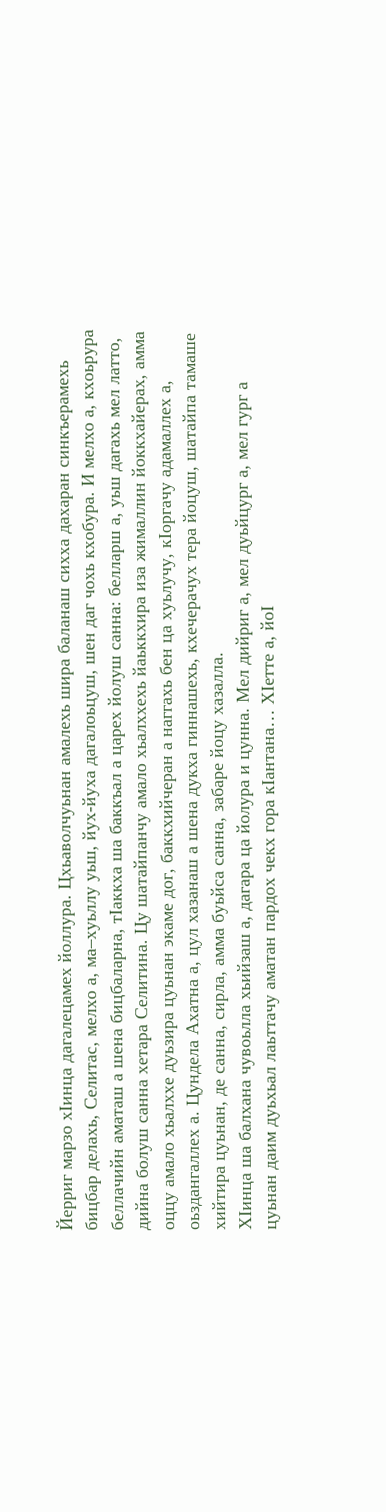Йерриг марзо хIинца дагалецамех йоллура. Цхьаволчуьнан амалехь шира баланаш сихха дахаран синкъерамехь бицбар делахь, Селитас, мелхо а, ма–хуьллу уьш, йух-йуха дагалоьцуш, шен даг чохь кхобура. И мелхо а, кхоьрура беллачийн аматаш а шена бицбаларна, тIаккха ша баккъал а царех йолуш санна: белларш а, уьш дагахь мел латто, дийна болуш санна хетара Селитина. Цу шатайпанчу амало хьалххехь йаьккхира иза жималлин йоккхайерах, амма оццу амало хьалххе дуьзира цуьнан экаме дог, баккхийчеран а наггахь бен ца хуьлучу, кIоргачу адамаллех а, оьздангаллех а. Цундела Ахатна а, цул хазанаш а шена дукха гиннашехь, кхечерачух тера йоцуш, шатайпа тамаше хийтира цуьнан, де санна, сирла, амма буьйса санна, забаре йоцу хазалла.
ХIинца ша балхана чувоьлла хьийзаш а, дагара ца йолура и цунна. Мел дийриг а, мел дуьйцург а, мел гург а цуьнан даим дуьхьал лаьттачу аматан пардох чекх гора кIантана… ХIетте а, йоI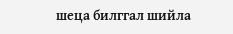шеца билггал шийла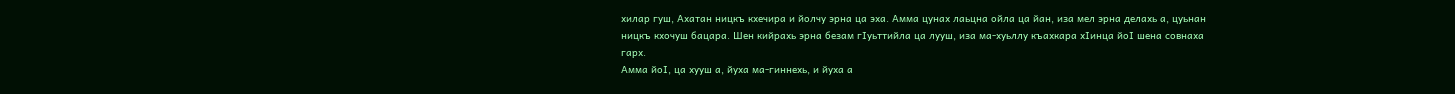хилар гуш, Ахатан ницкъ кхечира и йолчу эрна ца эха. Амма цунах лаьцна ойла ца йан, иза мел эрна делахь а, цуьнан ницкъ кхочуш бацара. Шен кийрахь эрна безам гIуьттийла ца лууш, иза ма-хуьллу къахкара хIинца йоI шена совнаха гарх.
Амма йоI, ца хууш а, йуха ма-гиннехь, и йуха а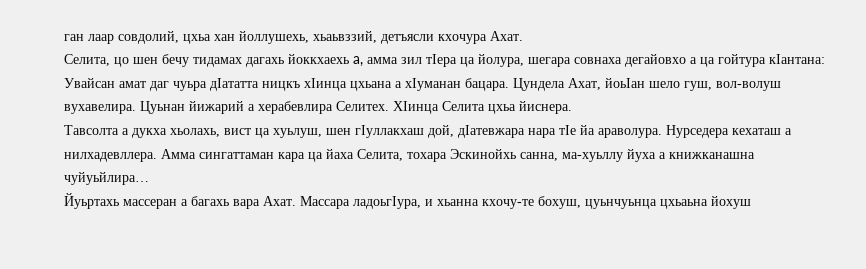ган лаар совдолий, цхьа хан йоллушехь, хьаьвззий, детъясли кхочура Ахат.
Селита, цо шен бечу тидамах дагахь йоккхаехь a, амма зил тIера ца йолура, шегара совнаха дегайовхо а ца гойтура кIантана: Увайсан амат даг чуьра дIататта ницкъ хIинца цхьана а хIуманан бацара. Цундела Ахат, йоьIан шело гуш, вол-волуш вухавелира. Цуьнан йижарий а херабевлира Селитех. ХIинца Селита цхьа йиснера.
Тавсолта а дукха хьолахь, вист ца хуьлуш, шен гIуллакхаш дой, дIатевжара нара тIе йа араволура. Нурседера кехаташ а нилхадевллера. Амма сингаттаман кара ца йаха Селита, тохара Эскинойхь санна, ма-хуьллу йуха а книжканашна чуйуьйлира…
Йуьртахь массеран а багахь вара Ахат. Массара ладоьгIура, и хьанна кхочу-те бохуш, цуьнчуьнца цхьаьна йохуш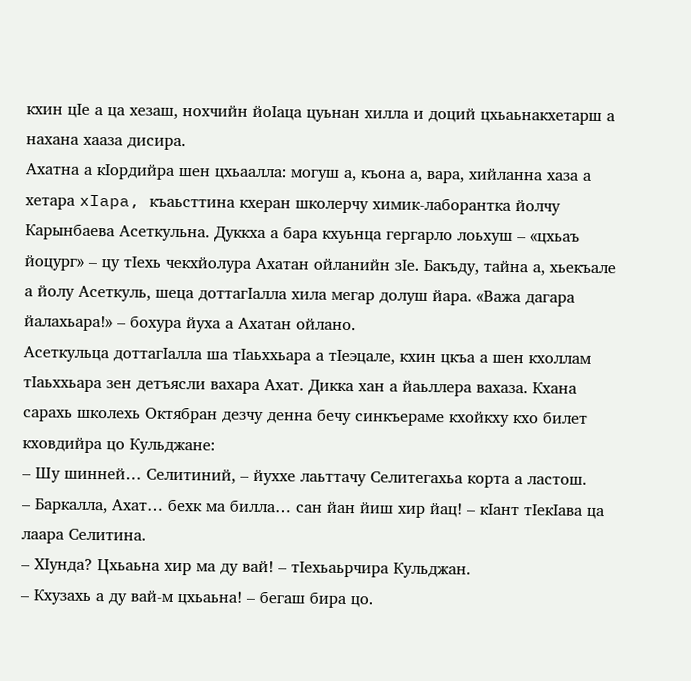кхин цIе а ца хезаш, нохчийн йоIаца цуьнан хилла и доций цхьаьнакхетарш а нахана хааза дисира.
Ахатна а кIордийра шен цхьаалла: могуш а, къона а, вара, хийланна хаза а хетара xIapa, къаьсттина кхеран школерчу химик-лаборантка йолчу Карынбаева Асеткульна. Дуккха а бара кхуьнца гергарло лоьхуш – «цхьаъ йоцург» – цу тIехь чекхйолура Ахатан ойланийн зIе. Бакъду, тайна а, хьекъале а йолу Асеткуль, шеца доттагIалла хила мегар долуш йара. «Важа дагара йалахьара!» – бохура йуха а Ахатан ойлано.
Асеткульца доттагIалла ша тIаьххьара а тIеэцале, кхин цкъа а шен кхоллам тIаьххьара зен детъясли вахара Ахат. Дикка хан а йаьллера вахаза. Кхана сарахь школехь Октябран дезчу денна бечу синкъераме кхойкху кхо билет кховдийра цо Кульджане:
– Шу шинней… Селитиний, – йуххе лаьттачу Селитегахьа корта а ластош.
– Баркалла, Ахат… бехк ма билла… сан йан йиш хир йац! – кIант тIекIава ца лаара Селитина.
– ХIунда? Цхьаьна хир ма ду вай! – тIехьаьрчира Кульджан.
– Кхузахь а ду вай-м цхьаьна! – бегаш бира цо.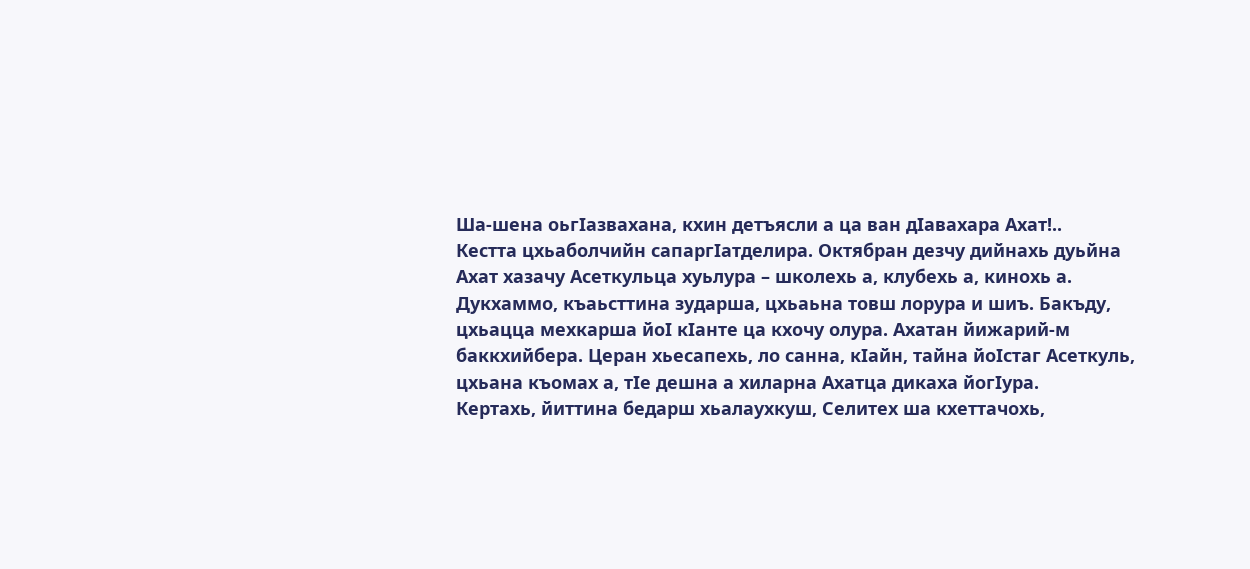Ша-шена оьгIазвахана, кхин детъясли а ца ван дIавахара Ахат!..
Кестта цхьаболчийн сапаргIатделира. Октябран дезчу дийнахь дуьйна Ахат хазачу Асеткульца хуьлура – школехь а, клубехь а, кинохь а. Дукхаммо, къаьсттина зударша, цхьаьна товш лорура и шиъ. Бакъду, цхьацца мехкарша йоI кIанте ца кхочу олура. Ахатан йижарий-м баккхийбера. Церан хьесапехь, ло санна, кIайн, тайна йоIстаг Асеткуль, цхьана къомах а, тIе дешна а хиларна Ахатца дикаха йогIура.
Кертахь, йиттина бедарш хьалаухкуш, Селитех ша кхеттачохь,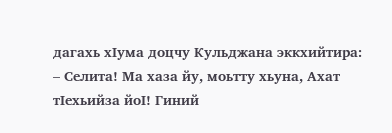дагахь хIума доцчу Кульджана эккхийтира:
– Селита! Ма хаза йу, моьтту хьуна, Ахат тIехьийза йоI! Гиний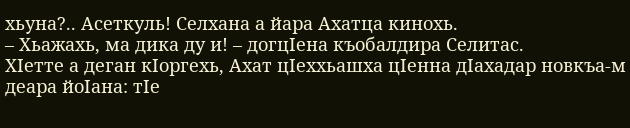хьуна?.. Асеткуль! Селхана а йара Ахатца кинохь.
– Хьажахь, ма дика ду и! – догцIена къобалдира Селитас.
ХIетте а деган кIоргехь, Ахат цIеххьашха цIенна дIахадар новкъа-м деара йоIана: тIе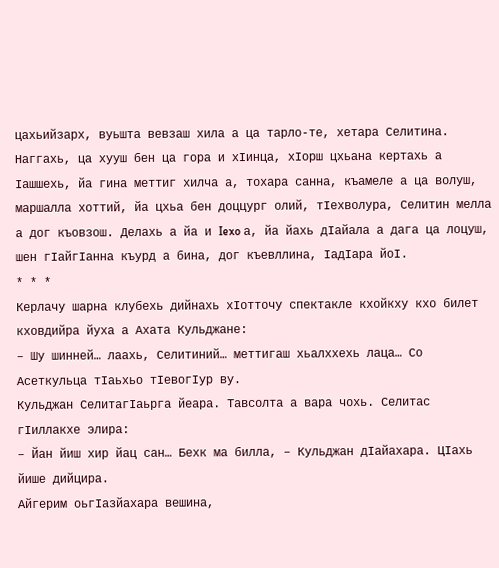цахьийзарх, вуьшта вевзаш хила а ца тарло-те, хетара Селитина. Наггахь, ца хууш бен ца гора и хIинца, хIорш цхьана кертахь а Iашшехь, йа гина меттиг хилча а, тохара санна, къамеле а ца волуш, маршалла хоттий, йа цхьа бен доццург олий, тIехволура, Селитин мелла а дог къовзош. Делахь а йа и Iexo а, йа йахь дIайала а дага ца лоцуш, шен гIайгIанна къурд а бина, дог къевллина, IадIара йоI.
* * *
Керлачу шарна клубехь дийнахь хIотточу спектакле кхойкху кхо билет кховдийра йуха а Ахата Кульджане:
– Шу шинней… лаахь, Селитиний… меттигаш хьалххехь лаца… Со Асеткульца тIаьхьо тIевогIур ву.
Кульджан СелитагIаьрга йеара. Тавсолта а вара чохь. Селитас гIиллакхе элира:
– Йан йиш хир йац сан… Бехк ма билла, – Кульджан дIайахара. ЦIахь йише дийцира.
Айгерим оьгIазйахара вешина,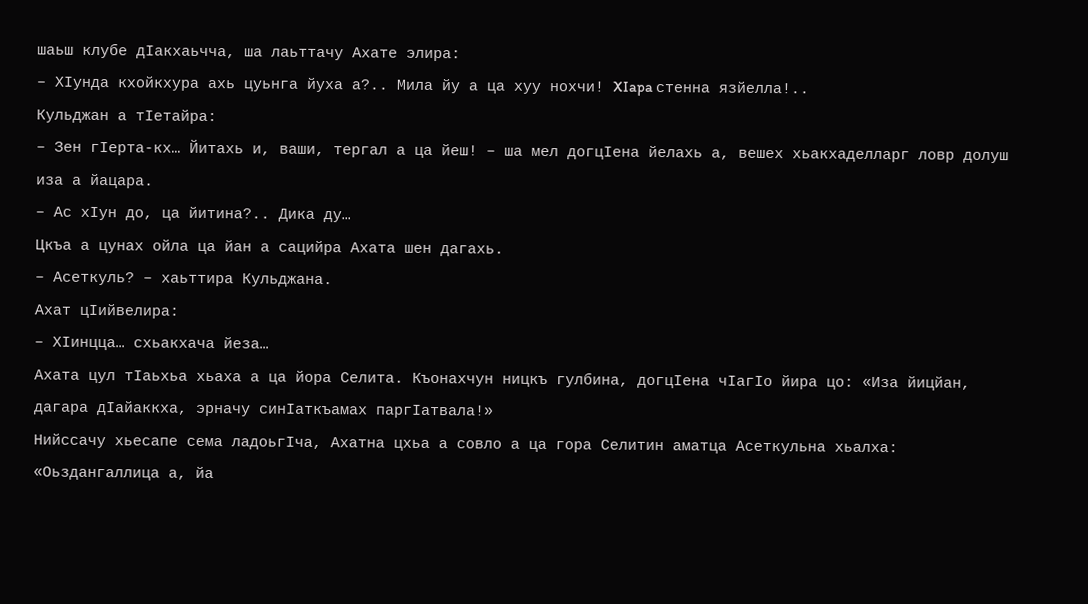шаьш клубе дIакхаьчча, ша лаьттачу Ахате элира:
– ХIунда кхойкхура ахь цуьнга йуха а?.. Мила йу а ца хуу нохчи! XIapa стенна язйелла!..
Кульджан а тIетайра:
– Зен гIерта-кх… Йитахь и, ваши, тергал а ца йеш! – ша мел догцIена йелахь а, вешех хьакхаделларг ловр долуш иза а йацара.
– Ас хIун до, ца йитина?.. Дика ду…
Цкъа а цунах ойла ца йан а сацийра Ахата шен дагахь.
– Асеткуль? – хаьттира Кульджана.
Ахат цIийвелира:
– ХIинцца… схьакхача йеза…
Ахата цул тIаьхьа хьаха а ца йора Селита. Къонахчун ницкъ гулбина, догцIена чIагIо йира цо: «Иза йицйан, дагара дIайаккха, эрначу синIаткъамах паргIатвала!»
Нийссачу хьесапе сема ладоьгIча, Ахатна цхьа а совло а ца гора Селитин аматца Асеткульна хьалха: «Оьздангаллица а, йа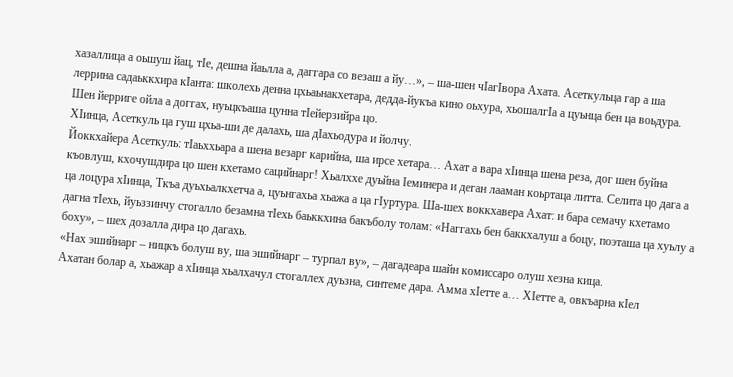хазаллица а оьшуш йац, тIе, дешна йаьлла а, даггара со везаш а йу…», – ша-шен чIагIвора Ахата. Асеткульца гар а ша леррина садаьккхира кIанта: школехь денна цхьаьнакхетара, дедда-йукъа кино оьхура, хьошалгIа а цуьнца бен ца воьдура. Шен йерриге ойла а доггах, нуьцкъаша цунна тIейерзийра цо.
ХIинца, Асеткуль ца гуш цхьа-ши де далахь, ша дIахьодура и йолчу.
Йоккхайера Асеткуль: тIаьххьара а шена везарг карийна, ша ирсе хетара… Ахат а вара хIинца шена реза, дог шен буйна къовлуш, кхочушдира цо шен кхетамо сацийнарг! Хьалххе дуьйна Iеминера и деган лааман коьртаца литта. Селита цо дага а ца лоцура хIинца, Ткъа дуьхьалкхетча а, цуьнгахьа хьажа а ца гIуртура. Шa-шех воккхавера Ахат: и бара семачу кхетамо дагна тIехь, йуьззинчу стогалло безамна тIехь баьккхина бакъболу толам: «Наггахь бен баккхалуш а боцу, поэташа ца хуьлу а боху», – шех дозалла дира цо дагахь.
«Нах эшийнарг – ницкъ болуш ву, ша эшийнарг – турпал ву», – дагадеара шайн комиссаро олуш хезна кица.
Ахатан болар а, хьажар а хIинца хьалхачул стогаллех дуьзна, синтеме дара. Амма хIетте а… ХIетте а, овкъарна кIел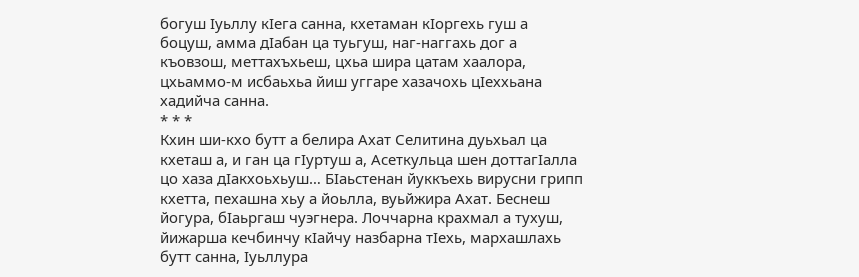богуш Iуьллу кIега санна, кхетаман кIоргехь гуш а боцуш, амма дIабан ца туьгуш, наг-наггахь дог а къовзош, меттахъхьеш, цхьа шира цатам хаалора, цхьаммо-м исбаьхьа йиш уггаре хазачохь цIеххьана хадийча санна.
* * *
Кхин ши-кхо бутт а белира Ахат Селитина дуьхьал ца кхеташ а, и ган ца гIуртуш а, Асеткульца шен доттагIалла цо хаза дIакхоьхьуш… БIаьстенан йуккъехь вирусни грипп кхетта, пехашна хьу а йоьлла, вуьйжира Ахат. Беснеш йогура, бIаьргаш чуэгнера. Лоччарна крахмал а тухуш, йижарша кечбинчу кIайчу назбарна тIехь, мархашлахь бутт санна, Iуьллура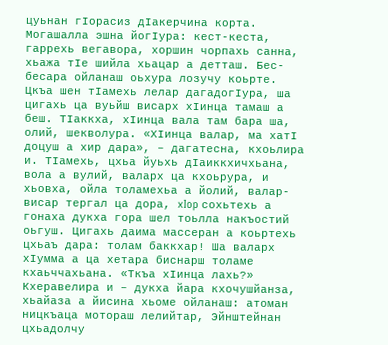цуьнан гIорасиз дIакерчина корта.
Могашалла эшна йогIура: кест-кеста, гаррехь вегавора, хоршин чорпахь санна, хьажа тIе шийла хьацар а детташ. Бес-бесара ойланаш оьхура лозучу коьрте. Цкъа шен тIамехь лелар дагадогIура, ша цигахь ца вуьйш висарх хIинца тамаш а беш. ТIаккха, хIинца вала там бара ша, олий, шекволура. «ХIинца валар, ма хатI доцуш а хир дара», – дагатесна, кхоьлира и. ТIамехь, цхьа йуьхь дIаиккхичхьана, вола а вулий, валарх ца кхоьрура, и хьовха, ойла толамехьа а йолий, валар-висар тергал ца дора, xIop сохьтехь а гонаха дукха гора шел тоьлла накъостий оьгуш. Цигахь даима массеран а коьртехь цхьаъ дара: толам баккхар! Ша валарх хIумма а ца хетара биснарш толаме кхаьччахьана. «Ткъа хIинца лахь?» Кхеравелира и – дукха йара кхочушйанза, хьайаза а йисина хьоме ойланаш: атоман ницкъаца мотораш лелийтар, Эйнштейнан цхьадолчу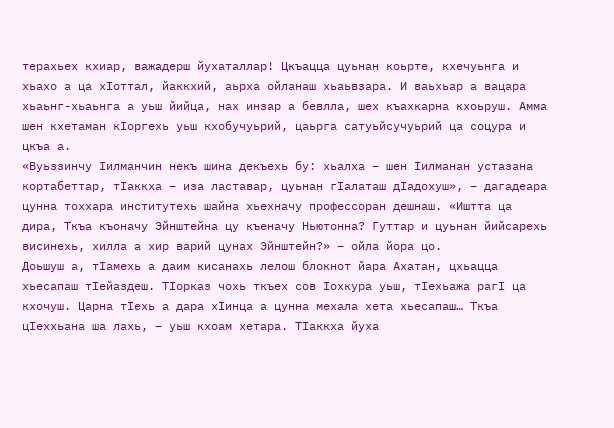терахьех кхиар, важадерш йухаталлар! Цкъацца цуьнан коьрте, кхечуьнга и хьахо а ца хIоттал, йаккхий, аьрха ойланаш хьаьвзара. И ваьхьар а вацара хьаьнг-хьаьнга а уьш йийца, нах инзар а бевлла, шех къахкарна кхоьруш. Амма шен кхетаман кIоргехь уьш кхобучуьрий, цаьрга сатуьйсучуьрий ца соцура и цкъа а.
«Вуьззинчу Iилманчин некъ шина декъехь бу: хьалха – шен Iилманан устазана кортабеттар, тIаккха – иза ластавар, цуьнан гIалаташ дIадохуш», – дагадеара цунна тоххара институтехь шайна хьехначу профессоран дешнаш. «Иштта ца дира, Ткъа къоначу Эйнштейна цу къеначу Ньютонна? Гуттар и цуьнан йийсарехь висинехь, хилла а хир варий цунах Эйнштейн?» – ойла йора цо.
Доьшуш а, тIамехь а даим кисанахь лелош блокнот йара Ахатан, цхьацца хьесапаш тIейаздеш. ТIорказ чохь ткъех сов Iохкура уьш, тIехьажа paгI ца кхочуш. Царна тIехь а дара хIинца а цунна мехала хета хьесапаш… Ткъа цIеххьана ша лахь, – уьш кхоам хетара. ТIаккха йуха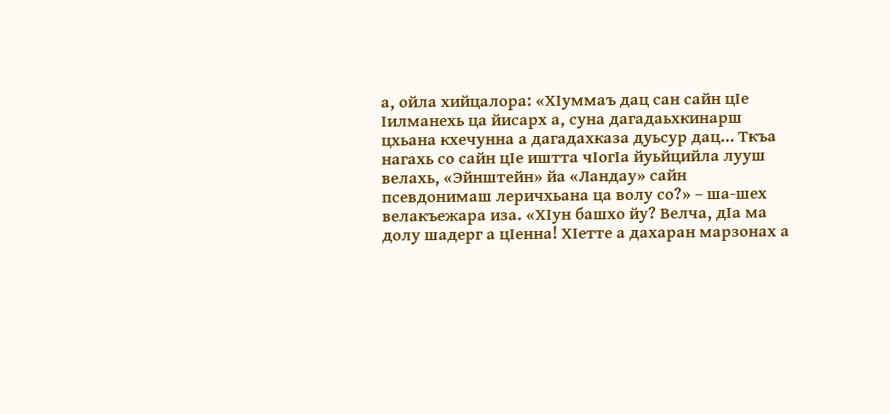а, ойла хийцалора: «ХIуммаъ дац сан сайн цIе Iилманехь ца йисарх а, суна дагадаьхкинарш цхьана кхечунна а дагадахказа дуьсур дац… Ткъа нагахь со сайн цIе иштта чIогIа йуьйцийла лууш велахь, «Эйнштейн» йа «Ландау» сайн псевдонимаш леричхьана ца волу со?» – ша-шех велакъежара иза. «ХIун башхо йу? Велча, дIа ма долу шадерг а цIенна! ХIетте а дахаран марзонах а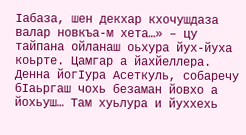Iабаза, шен декхар кхочушдаза валар новкъа-м хета…» – цу тайпана ойланаш оьхура йух-йуха коьрте. Цамгар а йахйеллера.
Денна йогIура Асеткуль, собаречу бIаьргаш чохь безаман йовхо а йохьуш… Там хуьлура и йуххехь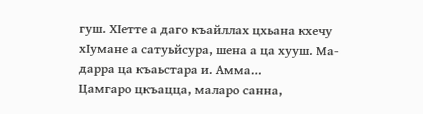гуш. ХIетте а даго къайллах цхьана кхечу хIумане а сатуьйсура, шена а ца хууш. Ма-дарра ца къаьстара и. Амма…
Цамгаро цкъацца, маларо санна,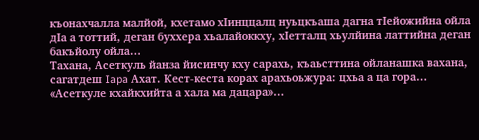къонахчалла малйой, кхетамо хIинццалц нуьцкъаша дагна тIейожийна ойла дIа а тоттий, деган буххера хьалайоккху, хIетталц хьулйина латтийна деган бакъйолу ойла…
Тахана, Асеткуль йанза йисинчу кху сарахь, къаьсттина ойланашка вахана, сагатдеш Iapa Ахат. Кест-кеста корах арахьоьжура: цхьа а ца гора… «Асеткуле кхайкхийта а хала ма дацара»…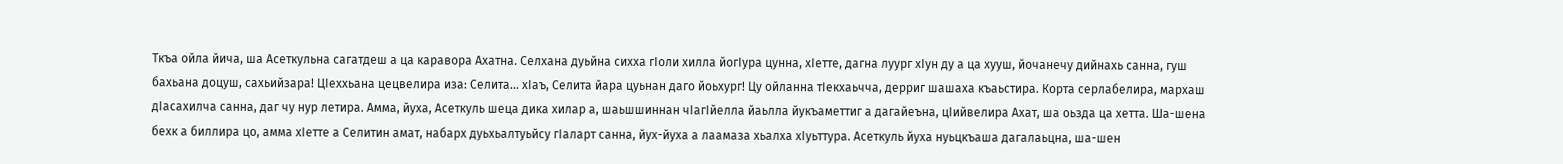Ткъа ойла йича, ша Асеткульна сагатдеш а ца каравора Ахатна. Селхана дуьйна сихха гIоли хилла йогIура цунна, хIетте, дагна луург хIун ду а ца хууш, йочанечу дийнахь санна, гуш бахьана доцуш, сахьийзара! ЦIеххьана цецвелира иза: Селита… хIаъ, Селита йара цуьнан даго йоьхург! Цу ойланна тIекхаьчча, дерриг шашаха къаьстира. Корта серлабелира, мархаш дIасахилча санна, даг чу нур летира. Амма, йуха, Асеткуль шеца дика хилар а, шаьшшиннан чIагIйелла йаьлла йукъаметтиг а дагайеъна, цIийвелира Ахат, ша оьзда ца хетта. Ша-шена бехк а биллира цо, амма хIетте а Селитин амат, набарх дуьхьалтуьйсу гIаларт санна, йух-йуха а лаамаза хьалха хIуьттура. Асеткуль йуха нуьцкъаша дагалаьцна, ша-шен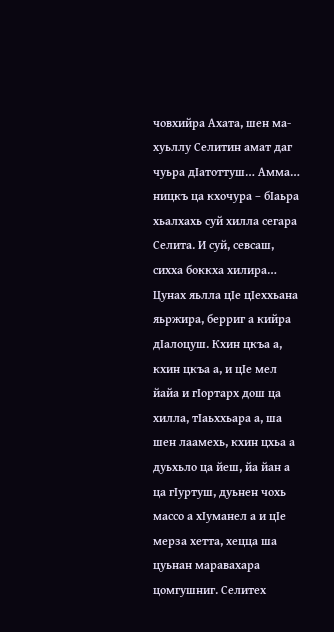човхийра Ахата, шен ма-хуьллу Селитин амат даг чуьра дIатоттуш… Амма… ницкъ ца кхочура – бIаьра хьалхахь суй хилла сегара Селита. И суй, севсаш, сихха боккха хилира… Цунах яьлла цIе цIеххьана яьржира, берриг а кийра дIалоцуш. Кхин цкъа а, кхин цкъа а, и цIе мел йайа и гIортарх дош ца хилла, тIаьххьара а, ша шен лаамехь, кхин цхьа а дуьхьло ца йеш, йа йан а ца гIуртуш, дуьнен чохь массо а хIуманел а и цIе мерза хетта, хецца ша цуьнан маравахара цомгушниг. Селитех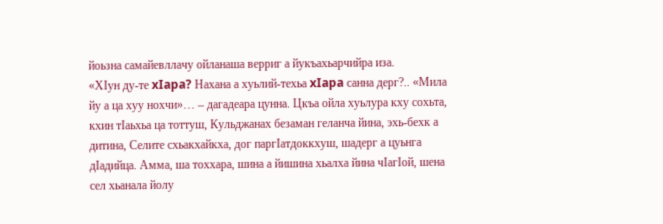йоьзна самайевллачу ойланаша верриг а йукъахьарчийра иза.
«ХIун ду-те xIapa? Нахана а хуьлий-техьа xIapa санна дерг?.. «Мила йу а ца хуу нохчи»… – дагадеара цунна. Цкъа ойла хуьлура кху сохьта, кхин тIаьхьа ца тоттуш, Кульджанах безаман геланча йина, эхь-бехк а дитина, Селите схьакхайкха, дог паргIатдоккхуш, шадерг а цуьнга дIадийца. Амма, ша тоххара, шина а йишина хьалха йина чIагIой, шена сел хьанала йолу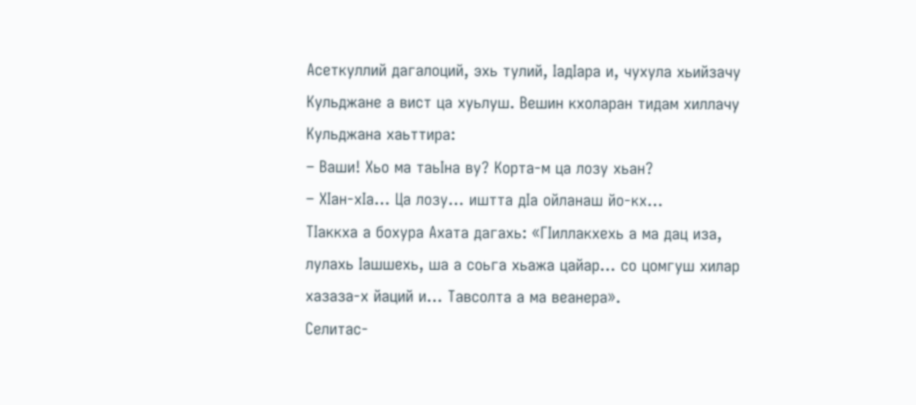Асеткуллий дагалоций, эхь тулий, IадIара и, чухула хьийзачу Кульджане а вист ца хуьлуш. Вешин кхоларан тидам хиллачу Кульджана хаьттира:
– Ваши! Хьо ма таьIна ву? Корта-м ца лозу хьан?
– ХIан-хIа… Ца лозу… иштта дIа ойланаш йо-кх…
ТIаккха а бохура Ахата дагахь: «ГIиллакхехь а ма дац иза, лулахь Iашшехь, ша а соьга хьажа цайар… со цомгуш хилар хазаза-х йаций и… Тавсолта а ма веанера».
Селитас-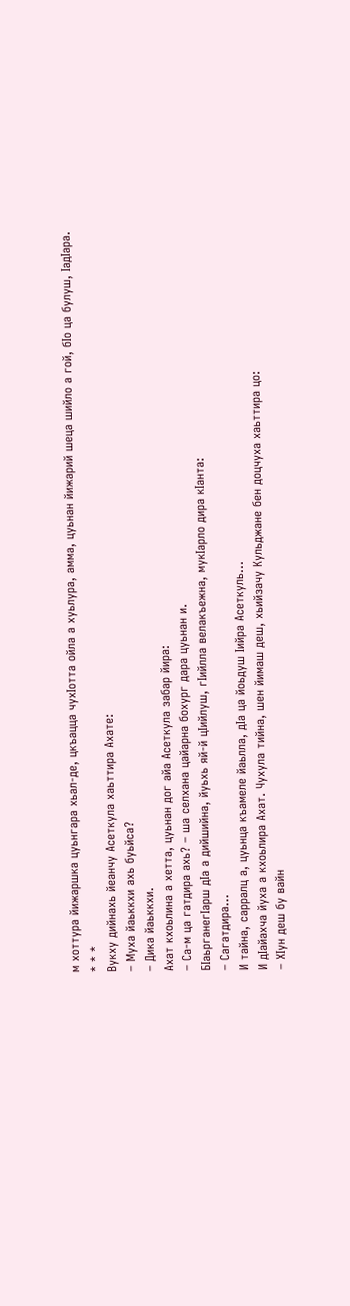м хоттура йижаршка цуьнгара хьал-де, цкъацца чухIотта ойла а хуьлура, амма, цуьнан йижарий шеца шийло а гой, бIо ца булуш, IадIара.
* * *
Вукху дийнахь йеанчу Асеткула хаьттира Ахате:
– Муха йаьккхи ахь буьйса?
– Дика йаьккхи.
Ахат кхоьлина а хетта, цуьнан дог айа Асеткула забар йира:
– Са-м ца гатдира ахь? – ша селхана цайарна бохург дара цуьнан и.
БIаьрганегIарш дIа а дийшийна, йуьхь яй-й цIийлуш, гIийлла велакъежна, мукIарло дира кIанта:
– Сагатдира…
И тайна, сарралц а, цуьнца къамеле йаьлла, дIа ца йоьдуш Iийра Асеткуль…
И дIайахча йуха а кхоьлира Ахат. Чухула тийна, шен йимаш деш, хьийзачу Кульджане бен доцчуха хаьттира цо:
– ХIун деш бу вайн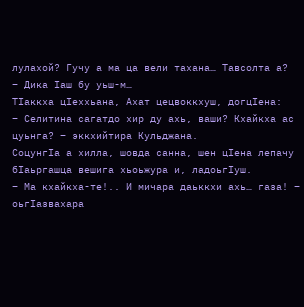лулахой? Гучу а ма ца вели тахана… Тавсолта а?
– Дика Iаш бу уьш-м…
ТIаккха цIеххьана, Ахат цецвоккхуш, догцIена:
– Селитина сагатдо хир ду ахь, ваши? Кхайкха ас цуьнга? – эккхийтира Кульджана.
СоцунгIа а хилла, шовда санна, шен цIена лепачу бIаьргашца вешига хьоьжура и, ладоьгIуш.
– Ма кхайкха-те!.. И мичара даьккхи ахь… газа! – оьгIазвахара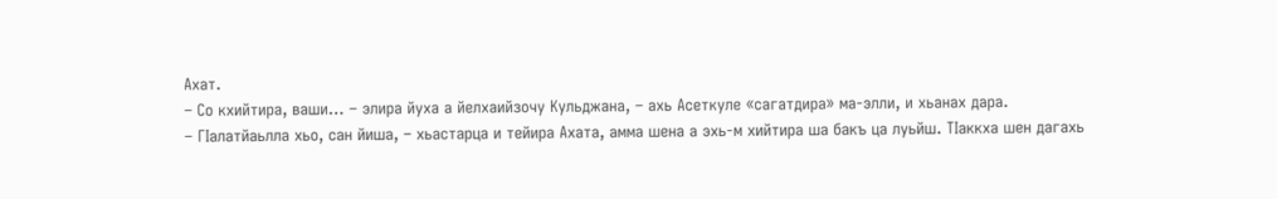Ахат.
– Со кхийтира, ваши… – элира йуха а йелхаийзочу Кульджана, – ахь Асеткуле «сагатдира» ма-элли, и хьанах дара.
– ГIалатйаьлла хьо, сан йиша, – хьастарца и тейира Ахата, амма шена а эхь-м хийтира ша бакъ ца луьйш. ТIаккха шен дагахь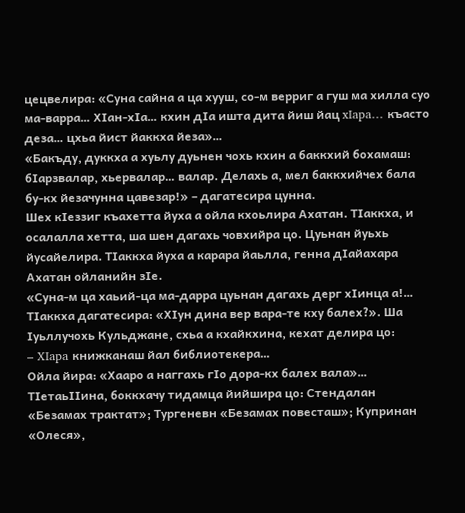цецвелира: «Суна сайна а ца хууш, со-м верриг а гуш ма хилла суо ма-варра… ХIан-хIа… кхин дIа ишта дита йиш йац xIapa… къасто деза… цхьа йист йаккха йеза»…
«Бакъду, дуккха а хуьлу дуьнен чохь кхин а баккхий бохамаш: бIарзвалар, хьервалар… валар. Делахь а, мел баккхийчех бала бу-кх йезачунна цавезар!» – дагатесира цунна.
Шех кIеззиг къахетта йуха а ойла кхоьлира Ахатан. ТIаккха, и осалалла хетта, ша шен дагахь човхийра цо. Цуьнан йуьхь йусайелира. ТIаккха йуха а карара йаьлла, генна дIайахара Ахатан ойланийн зIе.
«Суна-м ца хаьий-ца ма-дарра цуьнан дагахь дерг хIинца а!… ТIаккха дагатесира: «ХIун дина вер вара-те кху балех?». Ша Iуьллучохь Кульджане, схьа а кхайкхина, кехат делира цо:
– XIapa книжканаш йал библиотекера…
Ойла йира: «Хааро а наггахь гIo дора-кх балех вала»… ТIетаьIIина, боккхачу тидамца йийшира цо: Стендалан «Безамах трактат»; Тургеневн «Безамах повесташ»; Купринан «Олеся»,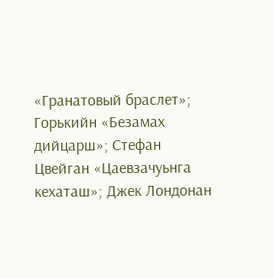«Гранатовый браслет»; Горькийн «Безамах дийцарш»; Стефан Цвейган «Цаевзачуьнга кехаташ»; Джек Лондонан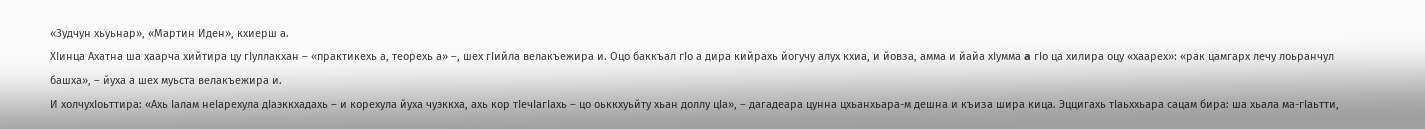«Зудчун хьуьнар», «Мартин Иден», кхиерш а.
ХIинца Ахатна ша хаарча хийтира цу гIуллакхан – «практикехь а, теорехь а» –, шех гIийла велакъежира и. Оцо баккъал гIo а дира кийрахь йогучу алух кхиа, и йовза, амма и йайа хIумма a гIo ца хилира оцу «хаарех»: «рак цамгарх лечу лоьранчул башха», – йуха а шех муьста велакъежира и.
И холчухIоьттира: «Ахь Iалам неIарехула дIаэккхадахь – и корехула йуха чуэккха, ахь кор тIечIагIахь – цо оьккхуьйту хьан доллу цIа», – дагадеара цунна цхьанхьара-м дешна и къиза шира кица. Эццигахь тIаьххьара сацам бира: ша хьала ма-гIаьтти,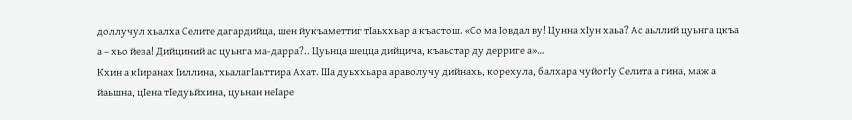доллучул хьалха Селите дагардийца, шен йукъаметтиг тIаьххьар а къастош. «Со ма Iовдал ву! Цунна хIун хаьа? Ас аьллий цуьнга цкъа а – хьо йеза! Дийциний ас цуьнга ма-дарра?.. Цуьнца шецца дийцича, къаьстар ду дерриге а»…
Кхин а кIиранах Iиллина, хьалагIаьттира Ахат. Ша дуьххьара араволучу дийнахь, корехула, балхара чуйогIу Селита а гина, маж а йаьшна, цIена тIедуьйхина, цуьнан неIаре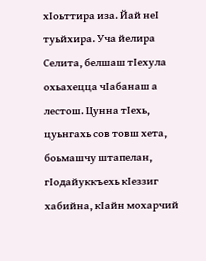хIоьттира иза. Йай неI туьйхира. Уча йелира Селита, белшаш тIехула охьахецца чIабанаш а лестош. Цунна тIехь, цуьнгахь сов товш хета, боьмашчу штапелан, гIодайуккъехь кIеззиг хабийна, кIайн мохарчий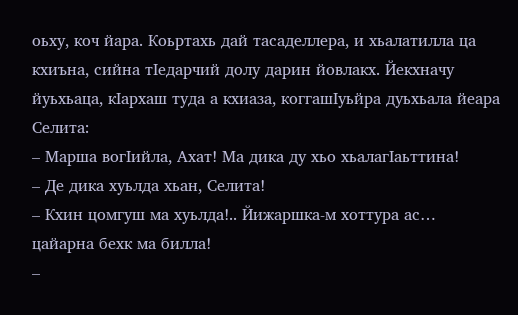оьху, коч йара. Коьртахь дай тасаделлера, и хьалатилла ца кхиъна, сийна тIедарчий долу дарин йовлакх. Йекхначу йуьхьаца, кIархаш туда а кхиаза, коггашIуьйра дуьхьала йеара Селита:
– Марша вогIийла, Ахат! Ма дика ду хьо хьалагIаьттина!
– Де дика хуьлда хьан, Селита!
– Кхин цомгуш ма хуьлда!.. Йижаршка-м хоттура ас… цайарна бехк ма билла!
–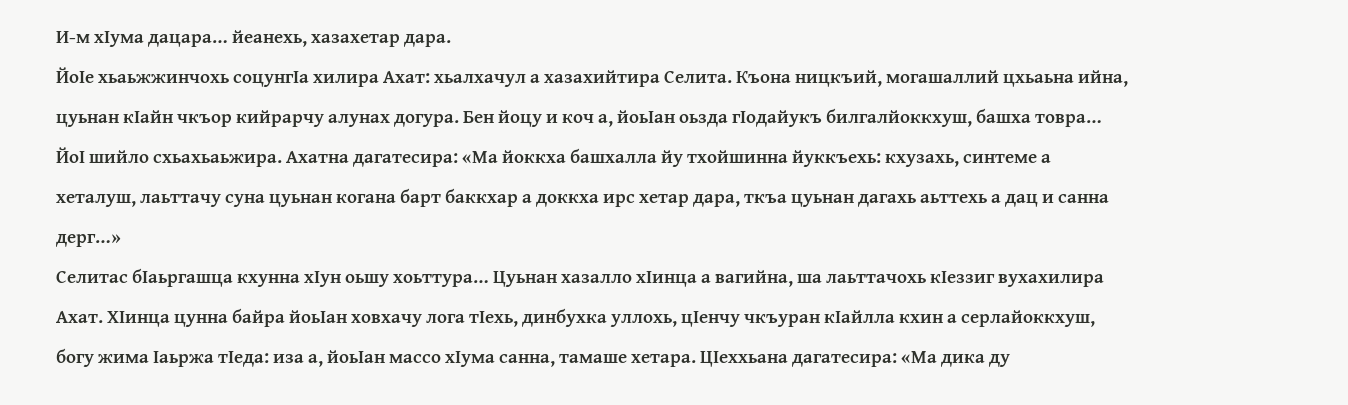И-м хIума дацара… йеанехь, хазахетар дара.
ЙоIе хьаьжжинчохь соцунгIа хилира Ахат: хьалхачул а хазахийтира Селита. Къона ницкъий, могашаллий цхьаьна ийна, цуьнан кIайн чкъор кийрарчу алунах догура. Бен йоцу и коч а, йоьIан оьзда гIодайукъ билгалйоккхуш, башха товра… ЙоI шийло схьахьаьжира. Ахатна дагатесира: «Ма йоккха башхалла йу тхойшинна йуккъехь: кхузахь, синтеме а хеталуш, лаьттачу суна цуьнан когана барт баккхар а доккха ирс хетар дара, ткъа цуьнан дагахь аьттехь а дац и санна дерг…»
Селитас бIаьргашца кхунна хIун оьшу хоьттура… Цуьнан хазалло хIинца а вагийна, ша лаьттачохь кIеззиг вухахилира Ахат. ХIинца цунна байра йоьIан ховхачу лога тIехь, динбухка уллохь, цIенчу чкъуран кIайлла кхин а серлайоккхуш, богу жима Iаьржа тIеда: иза а, йоьIан массо хIума санна, тамаше хетара. ЦIеххьана дагатесира: «Ма дика ду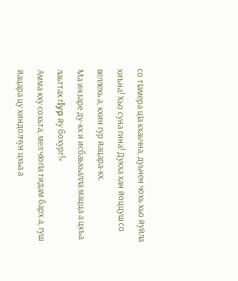со тIамера цIа кхаьчна, дуьнен чохь хьо йуйла хиъна! Хьо суна гина! Дукха хан йоццуш со веллехь а, кхин гур йацара-кх.
Ма инзаре ду-кх и исбаьхьалла мацца а цкъа лаьттах гIyp йу бохург!»
Амма кху сохьта, мел чIогIа тидам барх а, гуш йацара цу хиндолчун цхьа а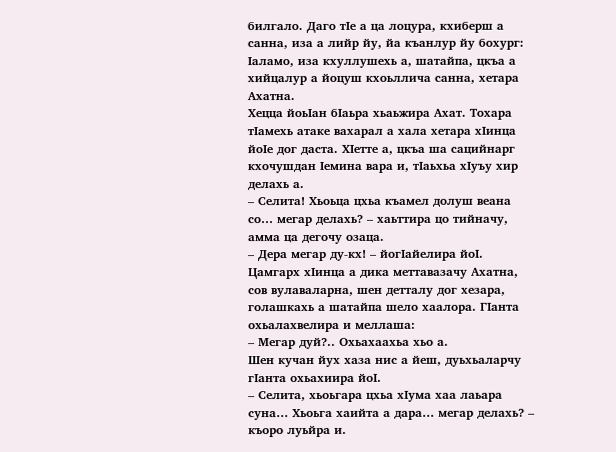билгало. Даго тIе а ца лоцура, кхиберш а санна, иза а лийр йу, йа къанлур йу бохург: Iаламо, иза кхуллушехь а, шатайпа, цкъа а хийцалур а йоцуш кхоьллича санна, хетара Ахатна.
Хецца йоьIан бIаьра хьаьжира Ахат. Тохара тIамехь атаке вахарал а хала хетара хIинца йоIе дог даста. ХIетте а, цкъа ша сацийнарг кхочушдан Iемина вара и, тIаьхьа хIуъу хир делахь а.
– Селита! Хьоьца цхьа къамел долуш веана со… мегар делахь? – хаьттира цо тийначу, амма ца дегочу озаца.
– Дера мегар ду-кх! – йогIайелира йоI.
Цамгарх хIинца а дика меттавазачу Ахатна, сов вулаваларна, шен детталу дог хезара, голашкахь а шатайпа шело хаалора. ГIанта охьалахвелира и меллаша:
– Мегар дуй?.. Охьахаахьа хьо а.
Шен кучан йух хаза нис а йеш, дуьхьаларчу гIанта охьахиира йоI.
– Селита, хьоьгара цхьа хIума хаа лаьара суна… Хьоьга хаийта а дара… мегар делахь? – къоро луьйра и.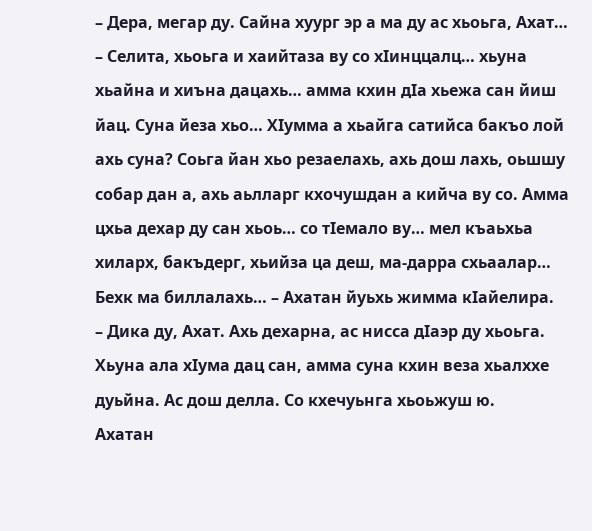– Дера, мегар ду. Сайна хуург эр а ма ду ас хьоьга, Ахат…
– Селита, хьоьга и хаийтаза ву со хIинццалц… хьуна хьайна и хиъна дацахь… амма кхин дIа хьежа сан йиш йац. Суна йеза хьо… ХIумма а хьайга сатийса бакъо лой ахь суна? Соьга йан хьо резаелахь, ахь дош лахь, оьшшу собар дан а, ахь аьлларг кхочушдан а кийча ву со. Амма цхьа дехар ду сан хьоь… со тIемало ву… мел къаьхьа хиларх, бакъдерг, хьийза ца деш, ма-дарра схьаалар… Бехк ма биллалахь… – Ахатан йуьхь жимма кIайелира.
– Дика ду, Ахат. Ахь дехарна, ас нисса дIаэр ду хьоьга. Хьуна ала хIума дац сан, амма суна кхин веза хьалххе дуьйна. Ас дош делла. Со кхечуьнга хьоьжуш ю.
Ахатан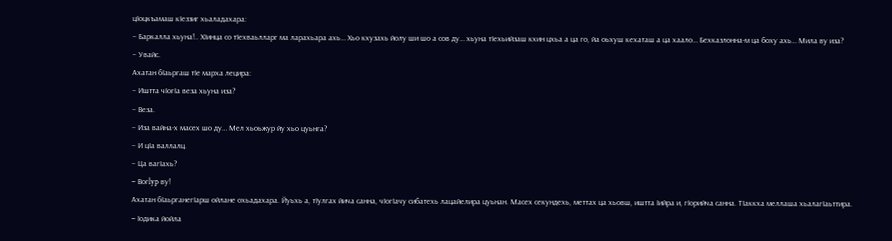цIоцкъамаш кIеззиг хьаладахара:
– Баркалла хьуна!.. ХIинца со тIехваьлларг ма ларахьара ахь… Хьо кхузахь йолу ши шо а сов ду… хьуна тIехьийзаш кхин цхьа а ца го, йа оьхуш кехаташ а ца хаало… Бехказлонна-м ца боху ахь… Мила ву иза?
– Увайс.
Ахатан бIаьргаш тIе марха лецира:
– Иштта чIогIа веза хьуна иза?
– Веза.
– Иза вайна-х масех шо ду… Мел хьоьжур йу хьо цуьнга?
– И цIа валлалц.
– Ца вагIахь?
– Boгlyp ву!
Ахатан бIаьрганегIарш ойлане охьадахара. Йуьхь а, тIулгах йича санна, чIогIачу сибатехь лацайелира цуьнан. Масех секундехь, меттах ца хьовш, иштта Iийра и, гIорийча санна. ТIаккха меллаша хьалагIаьттира.
– Iодика йойла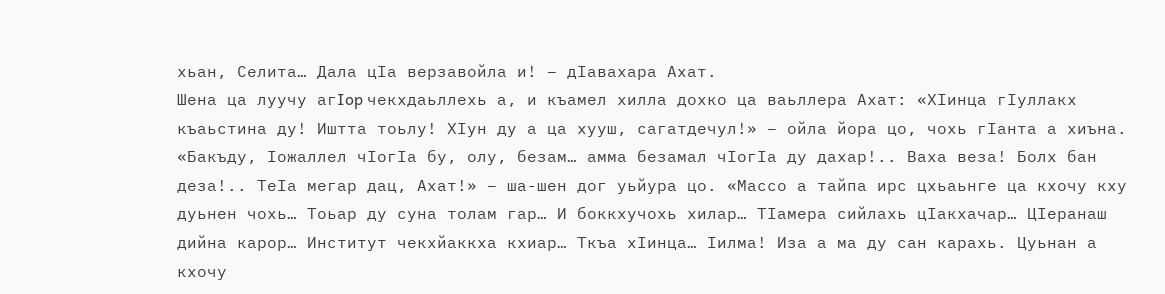хьан, Селита… Дала цIа верзавойла и! – дIавахара Ахат.
Шена ца луучу aгIop чекхдаьллехь а, и къамел хилла дохко ца ваьллера Ахат: «ХIинца гIуллакх къаьстина ду! Иштта тоьлу! ХIун ду а ца хууш, сагатдечул!» – ойла йора цо, чохь гIанта а хиъна. «Бакъду, Iожаллел чIогIа бу, олу, безам… амма безамал чIогIа ду дахар!.. Ваха веза! Болх бан деза!.. ТеIа мегар дац, Ахат!» – ша-шен дог уьйура цо. «Массо а тайпа ирс цхьаьнге ца кхочу кху дуьнен чохь… Тоьар ду суна толам гар… И боккхучохь хилар… ТIамера сийлахь цIакхачар… ЦIеранаш дийна карор… Институт чекхйаккха кхиар… Ткъа хIинца… Iилма! Иза а ма ду сан карахь. Цуьнан а кхочу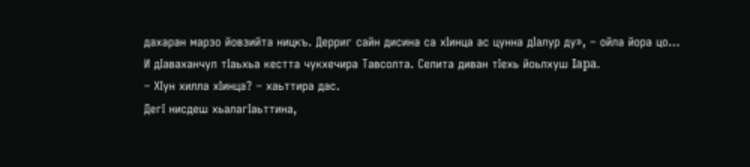дахаран марзо йовзийта ницкъ. Дерриг сайн дисина са хIинца ас цунна дIалур ду», – ойла йора цо…
И дIаваханчул тIаьхьа кестта чукхечира Тавсолта. Селита диван тIехь йоьлхуш Iapa.
– ХIун хилла хIинца? – хаьттира дас.
ДегI нисдеш хьалагIаьттина,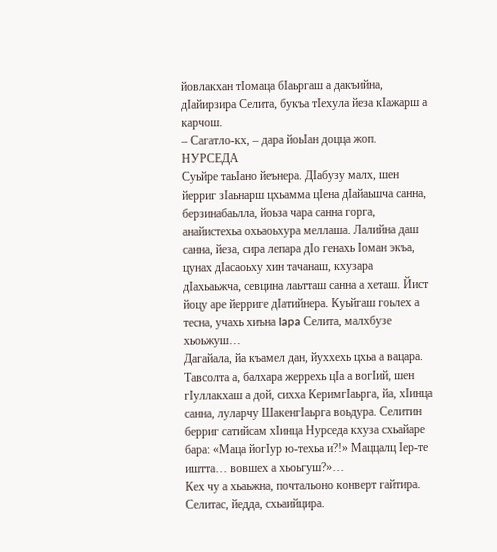йовлакхан тIомаца бIаьргаш а дакъийна, дIайирзира Селита, букъа тIехула йеза кIажарш а карчош.
– Сагатло-кх, – дара йоьIан доцца жоп.
НУРСЕДА
Суьйре таьIано йеънера. ДIабузу малх, шен йерриг зIаьнарш цхьамма цIена дIайаьшча санна, берзинабаьлла, йоьза чара санна горга, анайистехьа охьаоьхура меллаша. Лалийна даш санна, йеза, сира лепара дIо генахь Iоман экъа, цунах дIасаоьху хин тачанаш, кхузара дIахьаьжча, севцина лаьтташ санна а хеташ. Йист йоцу аре йерриге дIатийнера. Куьйгаш гоьлех а тесна, учахь хиъна Iapa Селита, малхбузе хьоьжуш…
Дагайала, йа къамел дан, йуххехь цхьа а вацара. Тавсолта а, балхара жеррехь цIа а вогIий, шен гIуллакхаш а дой, сихха КеримгIаьрга, йа, хIинца санна, луларчу ШакенгIаьрга воьдура. Селитин берриг сатийсам хIинца Нурседа кхуза схьайаре бара: «Маца йогIур ю-техьа и?!» Маццалц Iер-те иштта… вовшех а хьоьгуш?»…
Кех чу а хьаьжна, почтальоно конверт гайтира. Селитас, йедда, схьаийцира.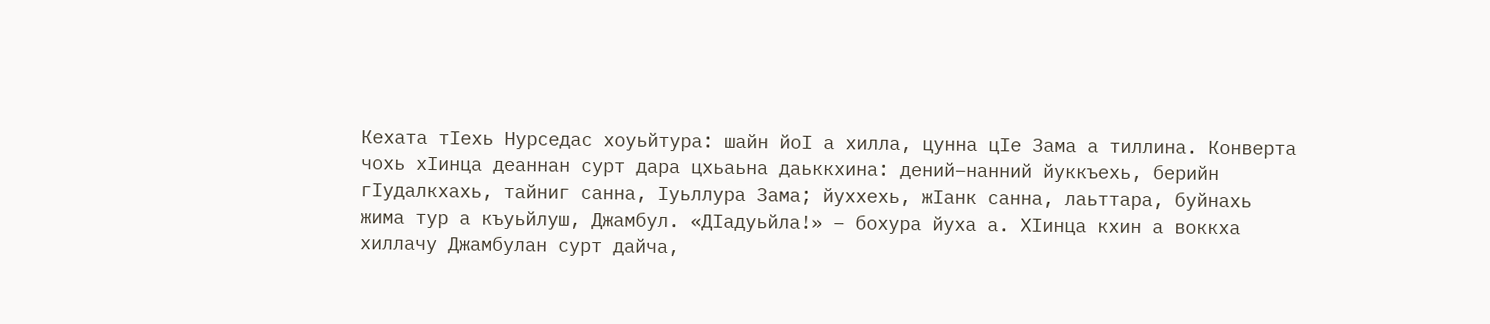Кехата тIехь Нурседас хоуьйтура: шайн йоI а хилла, цунна цIе Зама а тиллина. Конверта чохь хIинца деаннан сурт дара цхьаьна даьккхина: дений–нанний йуккъехь, берийн гIудалкхахь, тайниг санна, Iуьллура Зама; йуххехь, жIанк санна, лаьттара, буйнахь жима тур а къуьйлуш, Джамбул. «ДIадуьйла!» – бохура йуха а. ХIинца кхин а воккха хиллачу Джамбулан сурт дайча,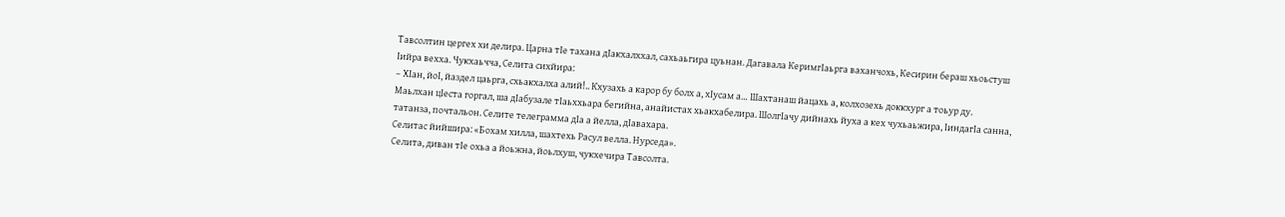Тавсолтин цергех хи делира. Царна тIе тахана дIакхалххал, сахьаьгира цуьнан. Дагавала КеримгIаьрга ваханчохь, Кесирин бераш хьоьстуш Iийра вехха. Чукхаьчча, Селита сихйира:
– ХIан, йоI, йаздел цаьрга, схьакхалха алий!.. Кхузахь а карор бу болх а, хIусам а… Шахтанаш йацахь а, колхозехь доккхург а тоьур ду.
Маьлхан цIеста горгал, ша дIабузале тIаьххьара бегийна, анайистах хьакхабелира. ШолгIачу дийнахь йуха а кех чухьаьжира, IиндагIа санна, татанза, почтальон. Селите телеграмма дIа а йелла, дIавахара.
Селитас йийшира: «Бохам хилла, шахтехь Расул велла. Нурседа».
Селита, диван тIе охьа а йоьжна, йоьлхуш, чукхечира Тавсолта.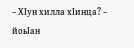– ХIун хилла хIинца? – йоьIан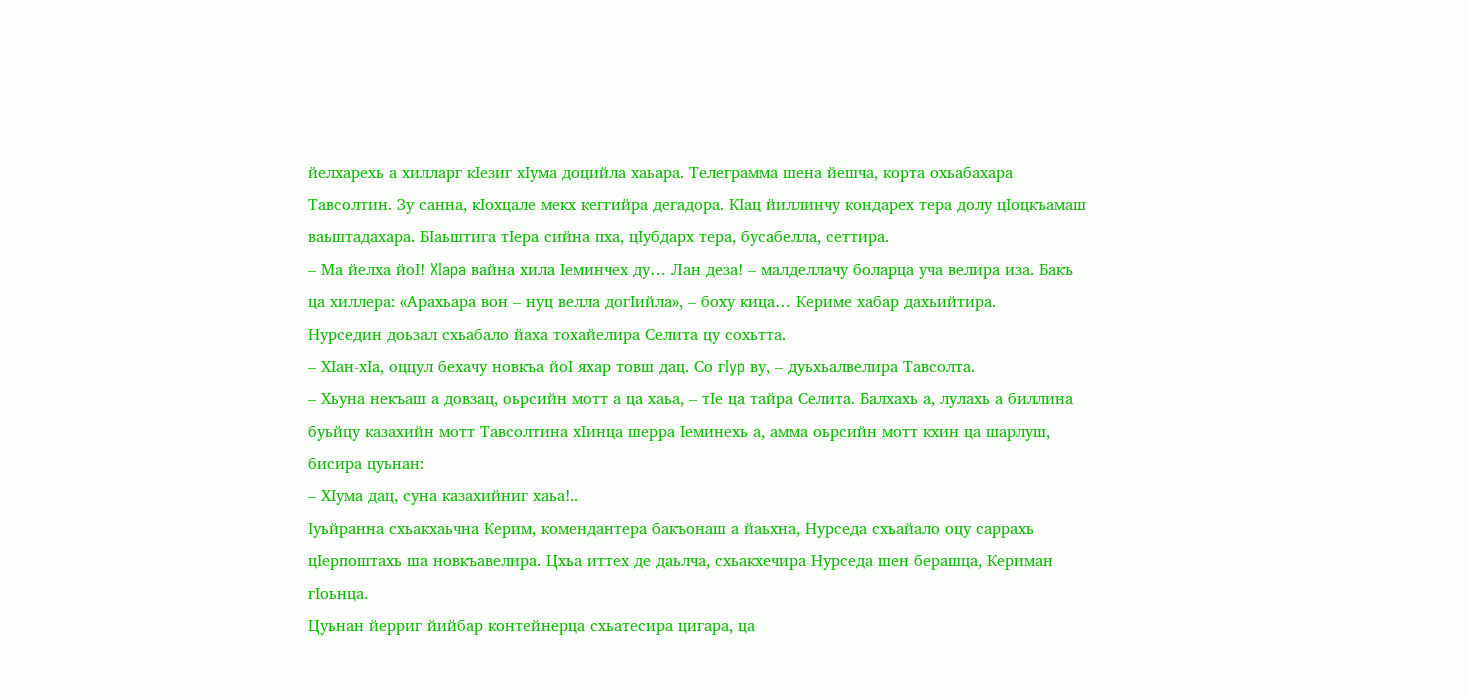йелхарехь а хилларг кIезиг хIума доцийла хаьара. Телеграмма шена йешча, корта охьабахара Тавсолтин. Зу санна, кIохцале мекх кеггийра дегадора. КIац йиллинчу кондарех тера долу цIоцкъамаш ваьштадахара. БIаьштига тIера сийна пха, цIубдарх тера, бусабелла, сеттира.
– Ма йелха йоI! XIapa вайна хила Iеминчех ду… Лан деза! – малделлачу боларца уча велира иза. Бакъ ца хиллера: «Арахьара вон – нуц велла догIийла», – боху кица… Кериме хабар дахьийтира.
Нурседин доьзал схьабало йаха тохайелира Селита цу сохьтта.
– ХIан-хIа, оццул бехачу новкъа йоI яхар товш дац. Со гIyp ву, – дуьхьалвелира Тавсолта.
– Хьуна некъаш а довзац, оьрсийн мотт а ца хаьа, – тIe ца тайра Селита. Балхахь а, лулахь а биллина буьйцу казахийн мотт Тавсолтина хIинца шерра Iеминехь а, амма оьрсийн мотт кхин ца шарлуш, бисира цуьнан:
– ХIума дац, суна казахийниг хаьа!..
Iуьйранна схьакхаьчна Керим, комендантера бакъонаш а йаьхна, Нурседа схьайало оцу саррахь цIерпоштахь ша новкъавелира. Цхьа иттех де даьлча, схьакхечира Нурседа шен берашца, Кериман гIоьнца.
Цуьнан йерриг йийбар контейнерца схьатесира цигара, ца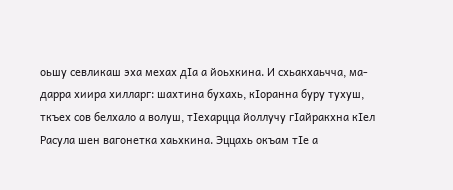оьшу севликаш эха мехах дIа а йоьхкина. И схьакхаьчча, ма-дарра хиира хилларг: шахтина бухахь, кIоранна буру тухуш, ткъех сов белхало а волуш, тIехарцца йоллучу гIайракхна кIел Расула шен вагонетка хаьхкина. Эццахь окъам тIе а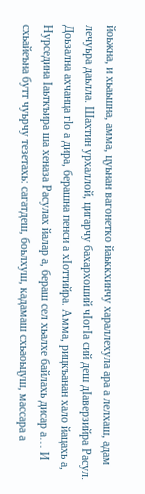йоьжна, и хьаьшна, амма, цуьнан вагонетко йаьккхинчу хараллехула ара а лелхаш, адам лечуьра даьлла. Шахтин урхаллой, цигарчу бахархоший чIогIа сий деш дIаверзийра Расул. Доьзална ахчанца гlo а дира, берашна пенси а хIоттийра. Амма, рицкъанан хало йацахь а, Нурседина Iаьткъира ша хеназа Расулах йалар а, бераш сел хьалхе байлахь дисар а… И схьайеъна бутт чуьрчу тезетахь: сагатдеш, боьлхуш, кадамаш схьаоьцуш, массара а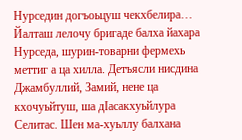Нурседин догъоьцуш чекхбелира…
Йалташ лелочу бригаде балха йахара Нурседа, шурин-товарни фермехь меттиг а ца хилла. Детъясли нисдина Джамбуллий, Замий, нене ца кхочуьйтуш, ша дIасакхуьйлура Селитас. Шен ма-хуьллу балхана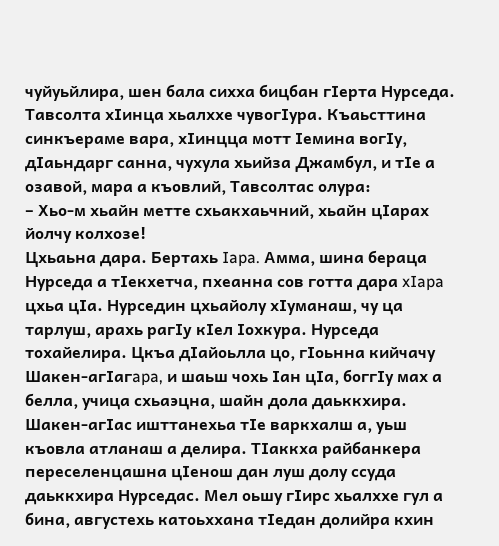чуйуьйлира, шен бала сихха бицбан гIерта Нурседа. Тавсолта хIинца хьалххе чувогIура. Къаьсттина синкъераме вара, хIинцца мотт Iемина вогIу, дIаьндарг санна, чухула хьийза Джамбул, и тIе а озавой, мара а къовлий, Тавсолтас олура:
– Хьо-м хьайн метте схьакхаьчний, хьайн цIарах йолчу колхозе!
Цхьаьна дара. Бертахь Iapa. Амма, шина бераца Нурседа а тIекхетча, пхеанна сов готта дара xIapa цхьа цIа. Нурседин цхьайолу хIуманаш, чу ца тарлуш, арахь paгIy кIел Iохкура. Нурседа тохайелира. Цкъа дIайоьлла цо, гIоьнна кийчачу Шакен-aгIaгapa, и шаьш чохь Iан цIа, боггIу мах а белла, учица схьаэцна, шайн дола даьккхира. Шакен-агIас ишттанехьа тIе варкхалш а, уьш къовла атланаш а делира. ТIаккха райбанкера переселенцашна цIенош дан луш долу ссуда даьккхира Нурседас. Мел оьшу гIиpc хьалххе гул а бина, августехь катоьххана тIедан долийра кхин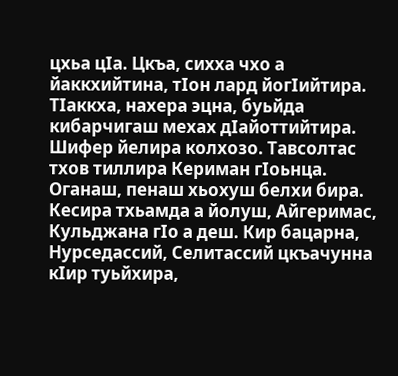цхьа цIа. Цкъа, сихха чхо а йаккхийтина, тIон лард йогIийтира. ТIаккха, нахера эцна, буьйда кибарчигаш мехах дIайоттийтира. Шифер йелира колхозо. Тавсолтас тхов тиллира Кериман гIоьнца. Оганаш, пенаш хьохуш белхи бира. Кесира тхьамда а йолуш, Айгеримас, Кульджана гIo а деш. Кир бацарна, Нурседассий, Селитассий цкъачунна кIир туьйхира,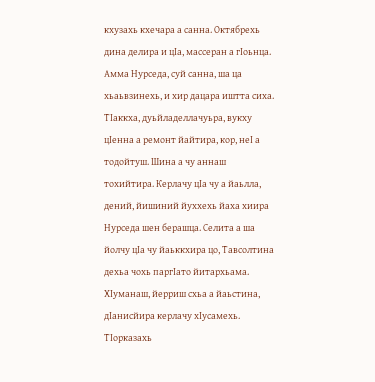кхузахь кхечара а санна. Октябрехь дина делира и цIа, массеран а гIоьнца. Амма Нурседа, суй санна, ша ца хьаьвзинехь, и хир дацара иштта сиха. ТIаккха, дуьйладеллачуьра, вукху цIенна а ремонт йайтира, кор, неI а тодойтуш. Шина а чу аннаш тохийтира. Керлачу цIа чу а йаьлла, дений, йишиний йуххехь йаха хиира Нурседа шен берашца. Селита а ша йолчу цIа чу йаьккхира цо, Тавсолтина дехьа чохь паргIато йитархьама. ХIуманаш, йерриш схьа а йаьстина, дIанисйира керлачу хIусамехь. ТIорказахь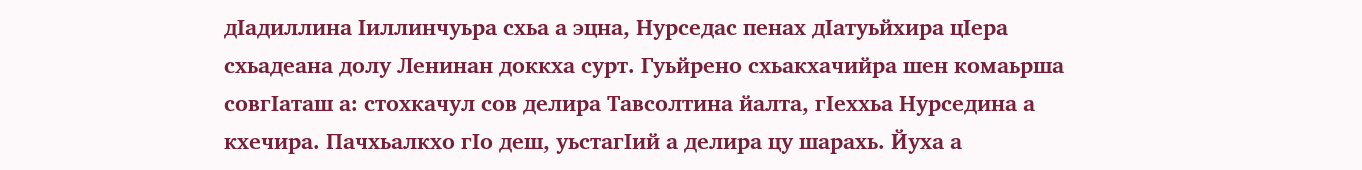дIадиллина Iиллинчуьра схьа а эцна, Нурседас пенах дIатуьйхира цIера схьадеана долу Ленинан доккха сурт. Гуьйрено схьакхачийра шен комаьрша совгIаташ а: стохкачул сов делира Тавсолтина йалта, гIеххьа Нурседина а кхечира. Пачхьалкхо гIo деш, уьстагIий а делира цу шарахь. Йуха а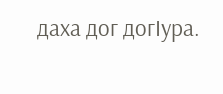даха дог догIура.